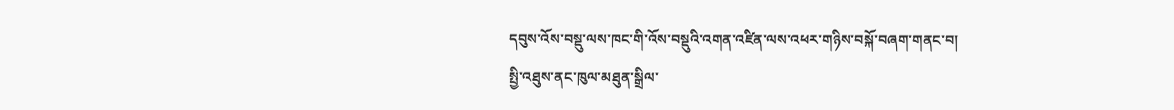དབུས་འོས་བསྡུ་ལས་ཁང་གི་འོས་བསྡུའི་འགན་འཛིན་ལས་འཕར་གཉིས་བསྐོ་བཞག་གནང་བ།
སྤྱི་འཐུས་ནང་ཁུལ་མཐུན་སྒྲིལ་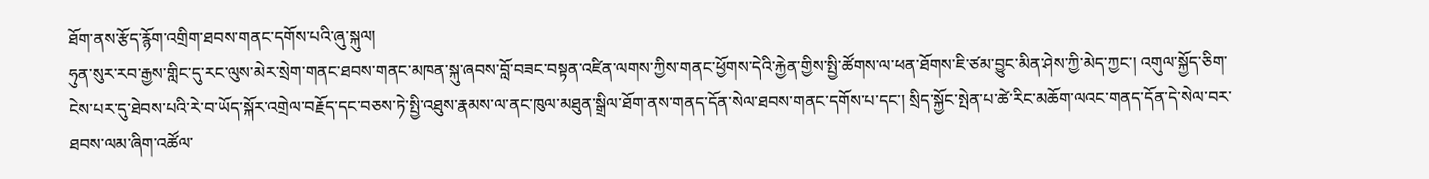ཐོག་ནས་རྩོད་རྙོག་འགྲིག་ཐབས་གནང་དགོས་པའི་ཞུ་སྐུལ།
ཧུན་སུར་རབ་རྒྱས་གླིང་དུ་རང་ལུས་མེར་སྲེག་གནང་ཐབས་གནང་མཁན་སྐུ་ཞབས་བློ་བཟང་བསྟན་འཛིན་ལགས་ཀྱིས་གནང་ཕྱོགས་དེའི་རྐྱེན་གྱིས་སྤྱི་ཚོགས་ལ་ཕན་ཐོགས་ཇི་ཙམ་བྱུང་མིན་ཤེས་ཀྱི་མེད་ཀྱང་། འགུལ་སྐྱོད་ཅིག་ངེས་པར་དུ་ཐེབས་པའི་རེ་བ་ཡོད་སྐོར་འགྲེལ་བརྗོད་དང་བཅས་ཏེ་སྤྱི་འཐུས་རྣམས་ལ་ནང་ཁུལ་མཐུན་སྒྲིལ་ཐོག་ནས་གནད་དོན་སེལ་ཐབས་གནང་དགོས་པ་དང་། སྲིད་སྐྱོང་སྤེན་པ་ཚེ་རིང་མཆོག་ལའང་གནད་དོན་དེ་སེལ་བར་ཐབས་ལམ་ཞིག་འཚོལ་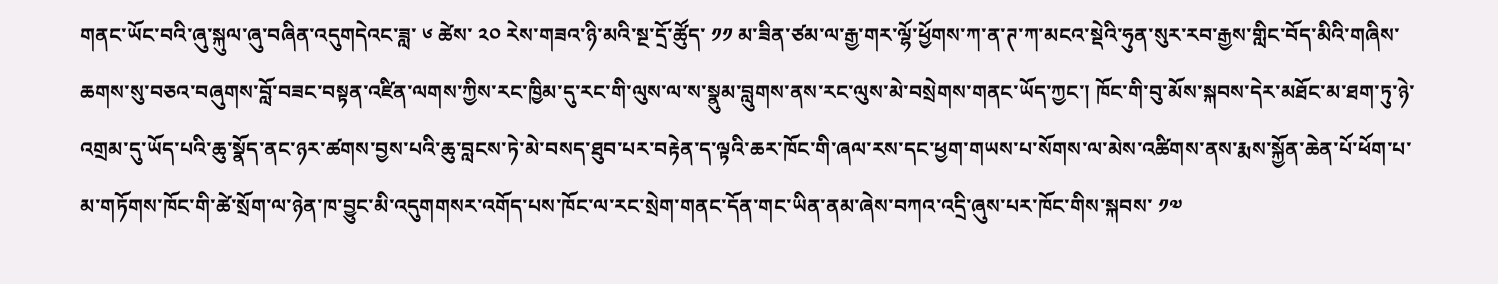གནང་ཡོང་བའི་ཞུ་སྐུལ་ཞུ་བཞིན་འདུགདེའང་ཟླ་ ༦ ཚེས་ ༢༠ རེས་གཟའ་ཉི་མའི་སྔ་དྲོ་ཚོུད་ ༡༡ མ་ཟིན་ཙམ་ལ་རྒྱ་གར་ལྷོ་ཕྱོགས་ཀ་ན་ཊ་ཀ་མངའ་སྡེའི་ཧུན་སུར་རབ་རྒྱས་གླིང་བོད་མིའི་གཞིས་ཆགས་སུ་བཅའ་བཞུགས་བློ་བཟང་བསྟན་འཛིན་ལགས་ཀྱིས་རང་ཁྱིམ་དུ་རང་གི་ལུས་ལ་ས་སྣུམ་བླུགས་ནས་རང་ལུས་མེ་བསྲེགས་གནང་ཡོད་ཀྱང་། ཁོང་གི་བུ་མོས་སྐབས་དེར་མཐོང་མ་ཐག་ཏུ་ཉེ་འགྲམ་དུ་ཡོད་པའི་ཆུ་སྣོད་ནང་ཉར་ཚགས་བྱས་པའི་ཆུ་བླངས་ཏེ་མེ་བསད་ཐུབ་པར་བརྟེན་ད་ལྟའི་ཆར་ཁོང་གི་ཞལ་རས་དང་ཕྱག་གཡས་པ་སོགས་ལ་མེས་འཚིགས་ནས་རྨས་སྐྱོན་ཆེན་པོ་ཕོག་པ་མ་གཏོགས་ཁོང་གི་ཚེ་སྲོག་ལ་ཉེན་ཁ་བྱུང་མི་འདུགགསར་འགོད་པས་ཁོང་ལ་རང་སྲེག་གནང་དོན་གང་ཡིན་ནམ་ཞེས་བཀའ་འདྲི་ཞུས་པར་ཁོང་གིས་སྐབས་ ༡༧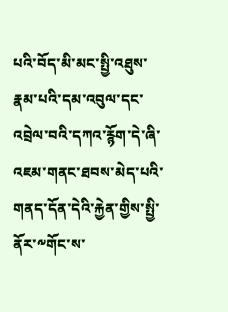པའི་བོད་མི་མང་སྤྱི་འཐུས་རྣམ་པའི་དམ་འབུལ་དང་འབྲེལ་བའི་དཀའ་རྙོག་དེ་ཞི་འཇམ་གནང་ཐབས་མེད་པའི་གནད་དོན་དེའི་རྐྱེན་གྱིས་སྤྱི་ནོར་༸གོང་ས་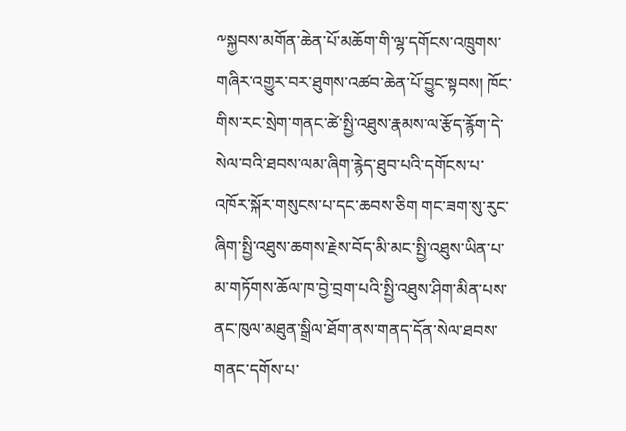༸སྐྱབས་མགོན་ཆེན་པོ་མཆོག་གི་ལྷ་དགོངས་འཁྲུགས་གཞིར་འགྱུར་བར་ཐུགས་འཚབ་ཆེན་པོ་བྱུང་སྟབས། ཁོང་གིས་རང་སྲེག་གནང་ཚེ་སྤྱི་འཐུས་རྣམས་ལ་རྩོད་རྙོག་དེ་སེལ་བའི་ཐབས་ལམ་ཞིག་རྙེད་ཐུབ་པའི་དགོངས་པ་འཁོར་སྐོར་གསུངས་པ་དང་ཆབས་ཅིག གང་ཟག་སུ་རུང་ཞིག་སྤྱི་འཐུས་ཆགས་རྗེས་བོད་མི་མང་སྤྱི་འཐུས་ཡིན་པ་མ་གཏོགས་ཆོལ་ཁ་བྱེ་བྲག་པའི་སྤྱི་འཐུས་ཤིག་མིན་པས་ནང་ཁུལ་མཐུན་སྒྲིལ་ཐོག་ནས་གནད་དོན་སེལ་ཐབས་གནང་དགོས་པ་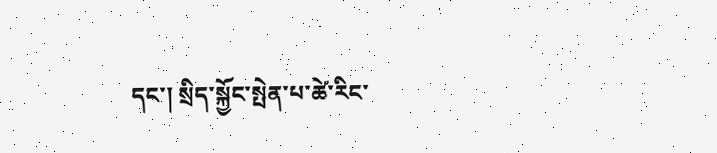དང་། སྲིད་སྐྱོང་སྤེན་པ་ཚེ་རིང་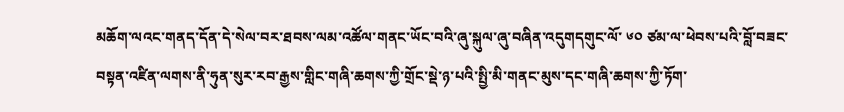མཆོག་ལའང་གནད་དོན་དེ་སེལ་བར་ཐབས་ལམ་འཚོལ་གནང་ཡོང་བའི་ཞུ་སྐུལ་ཞུ་བཞིན་འདུགདགུང་ལོ་ ༦༠ ཙམ་ལ་ཕེབས་པའི་བློ་བཟང་བསྟན་འཛིན་ལགས་ནི་ཧུན་སུར་རབ་རྒྱས་གླིང་གཞི་ཆགས་ཀྱི་གྲོང་སྡེ་ཉ་པའི་སྤྱི་མི་གནང་མུས་དང་གཞི་ཆགས་ཀྱི་ཏོག་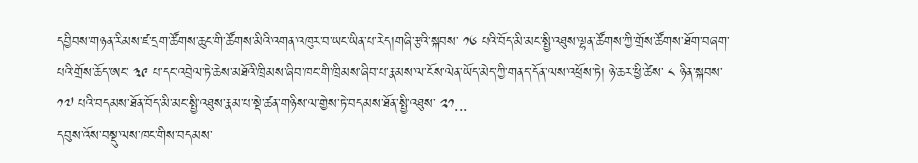དབྱིབས་གཉན་རིམས་ཛ་དྲག་ཚོགས་ཆུང་གི་ཚོགས་མིའི་འགན་འཁུར་བ་ཡང་ཡིན་པ་རེད།གཞི་རྩའི་སྐབས་ ༡༦ པའི་བོད་མི་མང་སྤྱི་འཐུས་ལྷན་ཚོགས་ཀྱི་གྲོས་ཚོགས་ཐོག་བཞག་པའི་གྲོས་ཆོད་ཨང་ ༣༩ པ་དང་འབྲེལ་ཏེ་ཆེས་མཐོའི་ཁྲིམས་ཞིབ་ཁང་གི་ཁྲིམས་ཞིབ་པ་རྣམས་ལ་ངོས་ལེན་ཡོད་མེད་ཀྱི་གནད་དོན་ལས་འཕྲོས་ཏེ། ཉེ་ཆར་ཕྱི་ཚེས་ ༨ ཉིན་སྐབས་ ༡༧ པའི་བདམས་ཐོན་བོད་མི་མང་སྤྱི་འཐུས་རྣམ་པ་སྡེ་ཚན་གཉིས་ལ་གྱེས་ཏེ་བདམས་ཐོན་སྤྱི་འཐུས་ ༢༡...
དབུས་འོས་བསྡུ་ལས་ཁང་གིས་བདམས་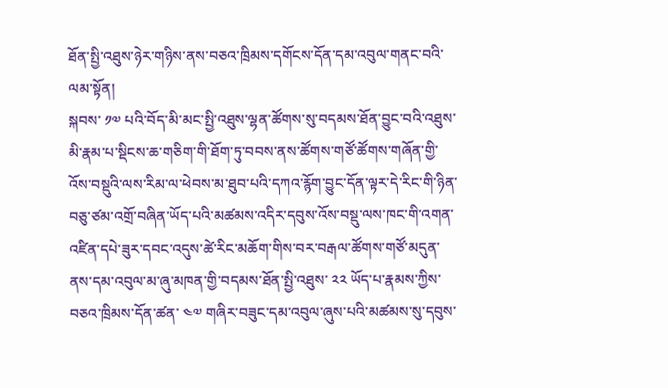ཐོན་སྤྱི་འཐུས་ཉེར་གཉིས་ནས་བཅའ་ཁྲིམས་དགོངས་དོན་དམ་འབུལ་གནང་བའི་ལམ་སྟོན།
སྐབས་ ༡༧ པའི་བོད་མི་མང་སྤྱི་འཐུས་ལྷན་ཚོགས་སུ་བདམས་ཐོན་བྱུང་བའི་འཐུས་མི་རྣམ་པ་སྡིངས་ཆ་གཅིག་གི་ཐོག་ཏུ་བབས་ནས་ཚོགས་གཙོ་ཚོགས་གཞོན་གྱི་འོས་བསྡུའི་ལས་རིམ་ལ་ཕེབས་མ་ཐུབ་པའི་དཀའ་རྙོག་བྱུང་དོན་ལྟར་དེ་རིང་གི་ཉིན་བཅུ་ཙམ་འགྲོ་བཞིན་ཡོད་པའི་མཚམས་འདིར་དབུས་འོས་བསྡུ་ལས་ཁང་གི་འགན་འཛིན་དཔེ་ཟུར་དབང་འདུས་ཚེ་རིང་མཆོག་གིས་བར་བརྒལ་ཚོགས་གཙོ་མདུན་ནས་དམ་འབུལ་མ་ཞུ་མཁན་གྱི་བདམས་ཐོན་སྤྱི་འཐུས་ ༢༢ ཡོད་པ་རྣམས་ཀྱིས་བཅའ་ཁྲིམས་དོན་ཚན་ ༤༧ གཞིར་བཟུང་དམ་འབུལ་ཞུས་པའི་མཚམས་སུ་དབུས་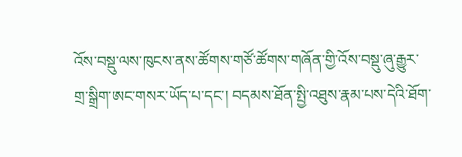འོས་བསྡུ་ལས་ཁུངས་ནས་ཚོགས་གཙོ་ཚོགས་གཞོན་གྱི་འོས་བསྡུ་ཞུ་རྒྱུར་གྲ་སྒྲིག་ཨང་གསར་ཡོད་པ་དང་། བདམས་ཐོན་སྤྱི་འཐུས་རྣམ་པས་དེའི་ཐོག་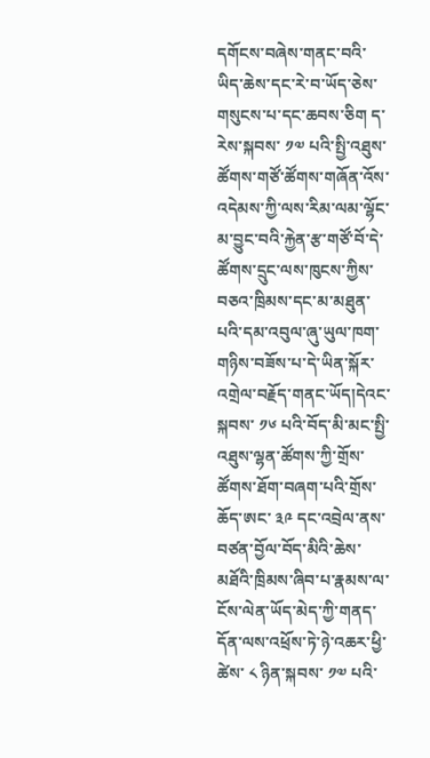དགོངས་བཞེས་གནང་བའི་ཡིད་ཆེས་དང་རེ་བ་ཡོད་ཅེས་གསུངས་པ་དང་ཆབས་ཅིག ད་རེས་སྐབས་ ༡༧ པའི་སྤྱི་འཐུས་ཚོགས་གཙོ་ཚོགས་གཞོན་འོས་འདེམས་ཀྱི་ལས་རིམ་ལམ་ལྷོང་མ་བྱུང་བའི་རྐྱེན་རྩ་གཙོ་བོ་དེ་ཚོགས་དྲུང་ལས་ཁུངས་ཀྱིས་བཅའ་ཁྲིམས་དང་མ་མཐུན་པའི་དམ་འབུལ་ཞུ་ཡུལ་ཁག་གཉིས་བཟོས་པ་དེ་ཡིན་སྐོར་འགྲེལ་བརྗོད་གནང་ཡོད།དེའང་སྐབས་ ༡༦ པའི་བོད་མི་མང་སྤྱི་འཐུས་ལྷན་ཚོགས་ཀྱི་གྲོས་ཚོགས་ཐོག་བཞག་པའི་གྲོས་ཆོད་ཨང་ ༣༩ དང་འབྲེལ་ནས་བཙན་བྱོལ་བོད་མིའི་ཆེས་མཐོའི་ཁྲིམས་ཞིབ་པ་རྣམས་ལ་ངོས་ལེན་ཡོད་མེད་ཀྱི་གནད་དོན་ལས་འཕྲོས་ཏེ་ཉེ་འཆར་ཕྱི་ཚེས་ ༨ ཉིན་སྐབས་ ༡༧ པའི་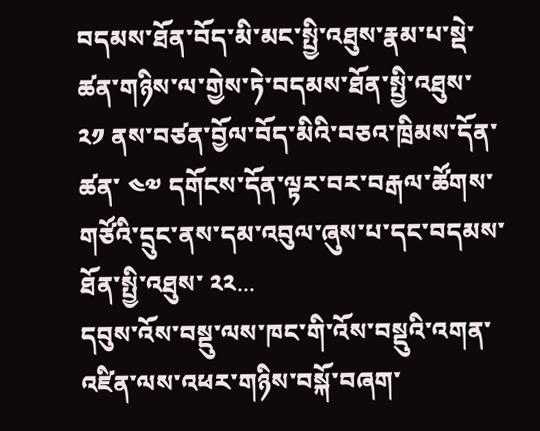བདམས་ཐོན་བོད་མི་མང་སྤྱི་འཐུས་རྣམ་པ་སྡེ་ཚན་གཉིས་ལ་གྱེས་ཏེ་བདམས་ཐོན་སྤྱི་འཐུས་ ༢༡ ནས་བཙན་བྱོལ་བོད་མིའི་བཅའ་ཁྲིམས་དོན་ཚན་ ༤༧ དགོངས་དོན་ལྟར་བར་བརྒལ་ཚོགས་གཙོའི་དྲུང་ནས་དམ་འབུལ་ཞུས་པ་དང་བདམས་ཐོན་སྤྱི་འཐུས་ ༢༢...
དབུས་འོས་བསྡུ་ལས་ཁང་གི་འོས་བསྡུའི་འགན་འཛིན་ལས་འཕར་གཉིས་བསྐོ་བཞག་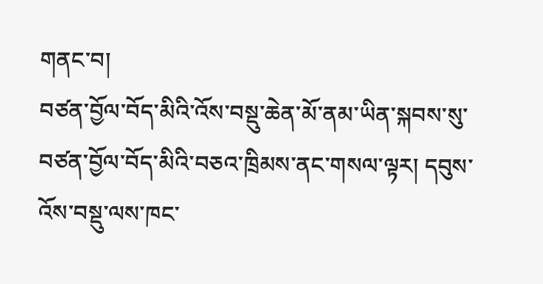གནང་བ།
བཙན་བྱོལ་བོད་མིའི་འོས་བསྡུ་ཆེན་མོ་ནམ་ཡིན་སྐབས་སུ་བཙན་བྱོལ་བོད་མིའི་བཅའ་ཁྲིམས་ནང་གསལ་ལྟར། དབུས་འོས་བསྡུ་ལས་ཁང་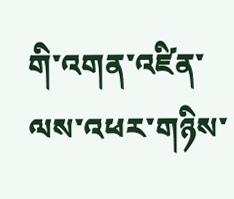གི་འགན་འཛིན་ལས་འཕར་གཉིས་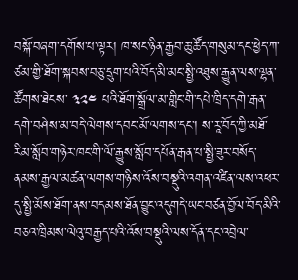བསྐོ་བཞག་དགོས་པ་ལྟར། ཁ་སང་ཉིན་རྒྱབ་ཆུ་ཚོད་གསུམ་དང་ཕྱེད་ཀ་ཙམ་གྱི་ཐོག་སྐབས་བཅུ་དྲུག་པའི་བོད་མི་མང་སྤྱི་འཐུས་རྒྱུན་ལས་ལྷན་ཚོགས་ཐེངས་ ༣༢༤ པའི་ཐོག་སྒྲོལ་མ་གླིང་གི་དཔེ་ཁྲིད་དགེ་རྒན་དགེ་བཤེས་མ་བདེ་ལེགས་དབང་མོ་ལགས་དང་། ས་རཱ་བོད་ཀྱི་མཐོ་རིམ་སློབ་གཉེར་ཁང་གི་ལོ་རྒྱུས་སློབ་དཔོན་རྒན་པ་སྤྱི་ཟུར་བསོད་ནམས་རྒྱལ་མཚན་ལགས་གཉིས་འོས་བསྡུའི་འགན་འཛིན་ལས་འཕར་དུ་སྤྱི་མོས་ཐོག་ནས་བདམས་ཐོན་བྱུང་འདུགདེ་ཡང་བཙན་བྱོལ་བོད་མིའི་བཅའ་ཁྲིམས་ལེའུ་བརྒྱད་པའི་འོས་བསྡུའི་ལས་དོན་དང་འབྲེལ་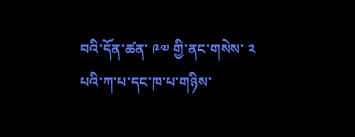བའི་དོན་ཚན་ ༩༧ གྱི་ནང་གསེས་ ༢ པའི་ཀ་པ་དང་ཁ་པ་གཉིས་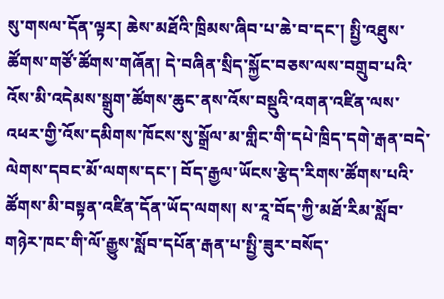སུ་གསལ་དོན་ལྟར། ཆེས་མཐོའི་ཁྲིམས་ཞིབ་པ་ཆེ་བ་དང་། སྤྱི་འཐུས་ཚོགས་གཙོ་ཚོགས་གཞོན། དེ་བཞིན་སྲིད་སྐྱོང་བཅས་ལས་བགྲུབ་པའི་འོས་མི་འདེམས་སྒྲུག་ཚོགས་ཆུང་ནས་འོས་བསྡུའི་འགན་འཛིན་ལས་འཕར་གྱི་འོས་དམིགས་ཁོངས་སུ་སྒྲོལ་མ་གླིང་གི་དཔེ་ཁྲིད་དགེ་རྒན་བདེ་ལེགས་དབང་མོ་ལགས་དང་། བོད་རྒྱལ་ཡོངས་རྩེད་རིགས་ཚོགས་པའི་ཚོགས་མི་བསྟན་འཛིན་དོན་ཡོད་ལགས། ས་རཱ་བོད་ཀྱི་མཐོ་རིམ་སློབ་གཉེར་ཁང་གི་ལོ་རྒྱུས་སློབ་དཔོན་རྒན་པ་སྤྱི་ཟུར་བསོད་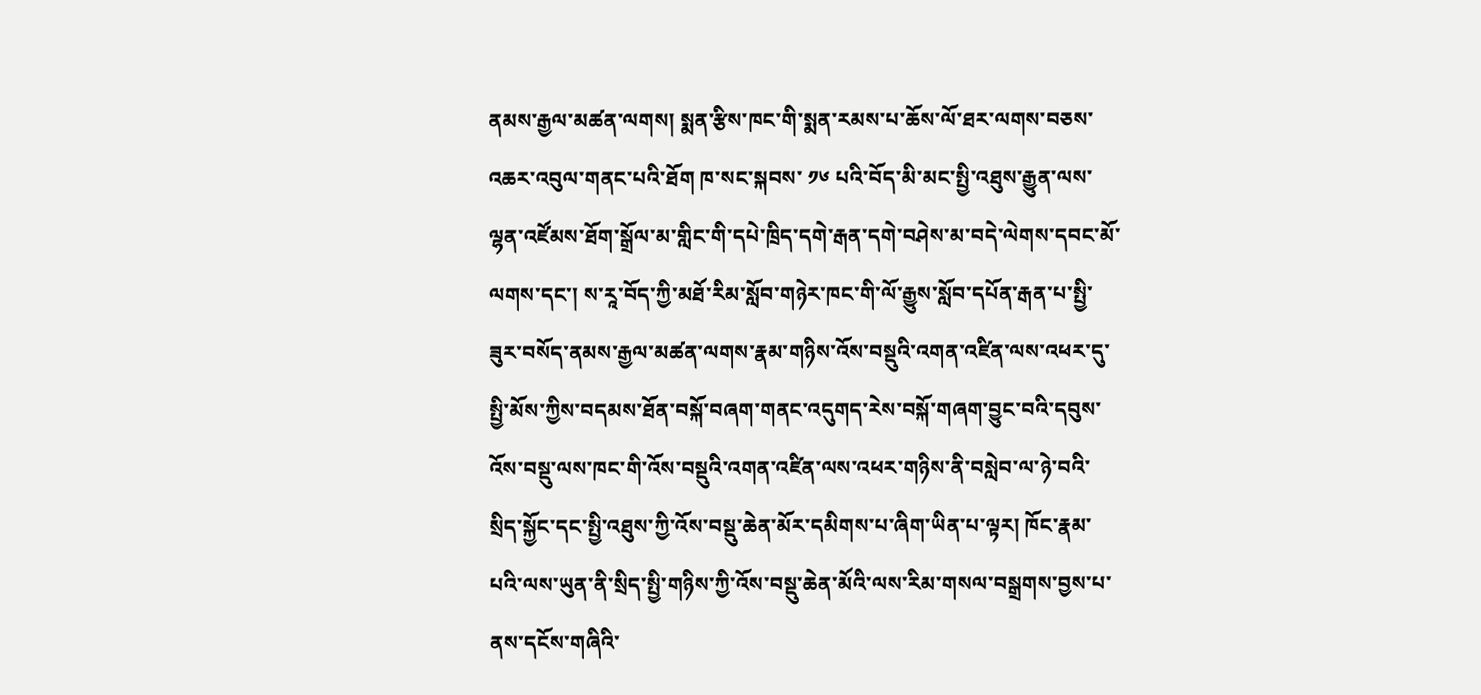ནམས་རྒྱལ་མཚན་ལགས། སྨན་རྩིས་ཁང་གི་སྨན་རམས་པ་ཆོས་ལོ་ཐར་ལགས་བཅས་འཆར་འབུལ་གནང་པའི་ཐོག ཁ་སང་སྐབས་ ༡༦ པའི་བོད་མི་མང་སྤྱི་འཐུས་རྒྱུན་ལས་ལྷན་འཛོམས་ཐོག་སྒྲོལ་མ་གླིང་གི་དཔེ་ཁྲིད་དགེ་རྒན་དགེ་བཤེས་མ་བདེ་ལེགས་དབང་མོ་ལགས་དང་། ས་རཱ་བོད་ཀྱི་མཐོ་རིམ་སློབ་གཉེར་ཁང་གི་ལོ་རྒྱུས་སློབ་དཔོན་རྒན་པ་སྤྱི་ཟུར་བསོད་ནམས་རྒྱལ་མཚན་ལགས་རྣམ་གཉིས་འོས་བསྡུའི་འགན་འཛིན་ལས་འཕར་དུ་སྤྱི་མོས་ཀྱིས་བདམས་ཐོན་བསྐོ་བཞག་གནང་འདུགད་རེས་བསྐོ་གཞག་བྱུང་བའི་དབུས་འོས་བསྡུ་ལས་ཁང་གི་འོས་བསྡུའི་འགན་འཛིན་ལས་འཕར་གཉིས་ནི་བསླེབ་ལ་ཉེ་བའི་སྲིད་སྐྱོང་དང་སྤྱི་འཐུས་ཀྱི་འོས་བསྡུ་ཆེན་མོར་དམིགས་པ་ཞིག་ཡིན་པ་ལྟར། ཁོང་རྣམ་པའི་ལས་ཡུན་ནི་སྲིད་སྤྱི་གཉིས་ཀྱི་འོས་བསྡུ་ཆེན་མོའི་ལས་རིམ་གསལ་བསྒྲགས་བྱས་པ་ནས་དངོས་གཞིའི་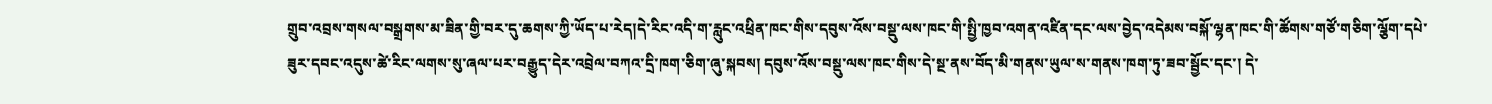གྲུབ་འབྲས་གསལ་བསྒྲགས་མ་ཟིན་གྱི་བར་དུ་ཆགས་ཀྱི་ཡོད་པ་རེད།དེ་རིང་འདི་ག་རླུང་འཕྲིན་ཁང་གིས་དབུས་འོས་བསྡུ་ལས་ཁང་གི་སྤྱི་ཁྱབ་འགན་འཛིན་དང་ལས་བྱེད་འདེམས་བསྐོ་ལྷན་ཁང་གི་ཚོགས་གཙོ་གཅིག་ལྕོག་དཔེ་ཟུར་དབང་འདུས་ཚེ་རིང་ལགས་སུ་ཞལ་པར་བརྒྱུད་དེར་འབྲེལ་བཀའ་དྲི་ཁག་ཅིག་ཞུ་སྐབས། དབུས་འོས་བསྡུ་ལས་ཁང་གིས་དེ་སྔ་ནས་བོད་མི་གནས་ཡུལ་ས་གནས་ཁག་ཏུ་ཟབ་སྦྱོང་དང་། དེ་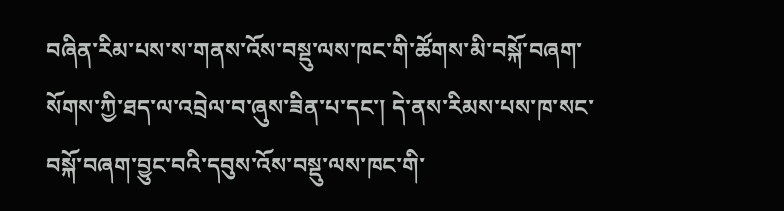བཞིན་རིམ་པས་ས་གནས་འོས་བསྡུ་ལས་ཁང་གི་ཚོགས་མི་བསྐོ་བཞག་སོགས་ཀྱི་ཐད་ལ་འབྲེལ་བ་ཞུས་ཟིན་པ་དང་། དེ་ནས་རིམས་པས་ཁ་སང་བསྐོ་བཞག་བྱུང་བའི་དབུས་འོས་བསྡུ་ལས་ཁང་གི་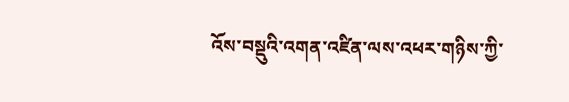འོས་བསྡུའི་འགན་འཛིན་ལས་འཕར་གཉིས་ཀྱི་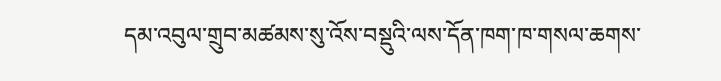དམ་འབུལ་གྲུབ་མཚམས་སུ་འོས་བསྡུའི་ལས་དོན་ཁག་ཁ་གསལ་ཆགས་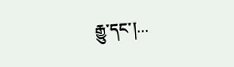རྒྱུ་དང་།...